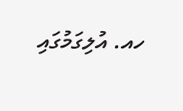ހއ. އުލިގަމުގައި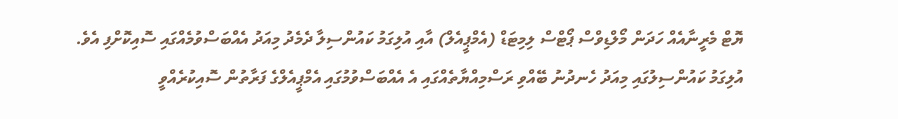ޔޮޓް މެރީނާއެއް ހަދަން މޯލްޑިވްސް ޕޯޓްސް ލިމިޓަޑް (އެމްޕީއެލް) އާއި އުލިގަމު ކައުންސިލާ ދެމެދު މިއަދު އެއްބަސްވުމެއްގައި ސޮއިކޮށްފި އެވެ.
އުލިގަމު ކައުންސިލުގައި މިއަދު ހެނދުނު ބޭއްވި ރަސްމިއްޔާތެއްގައި އެ އެއްބަސްވުމުގައި އެމްޕީއެލްގެ ފަރާތުން ސޮއިކުރެއްވީ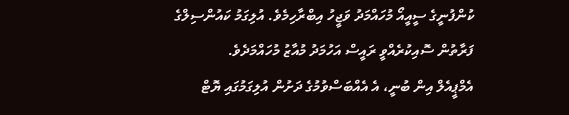ކުންފުނީގެ ސީއީއޯ މުހައްމަދު ވަޖީހު އިބްރާހިމެވެ. އުލިގަމު ކައުންސިލްގެ ފަރާތުން ސޮއިކުރެއްވީ ރައީސް އަހުމަދު މުއާޒު މުހައްމަދެވެ.
އެމްޕީއެލް އިން ބުނީ، އެ އެއްބަސްވުމުގެ ދަށުން އުލިގަމުގައި ޔޮޓް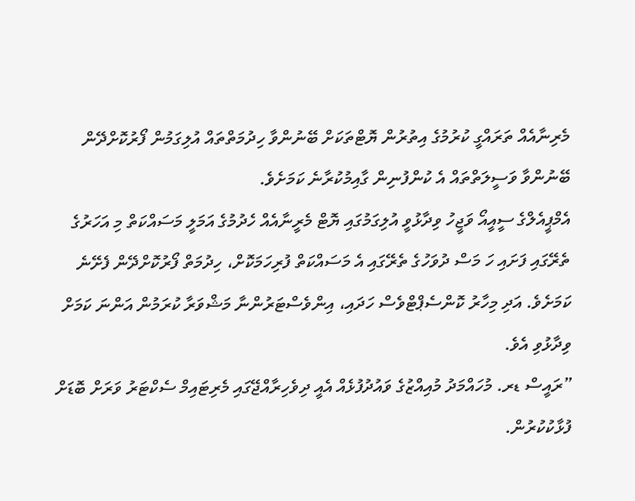މެރިނާއެއް ތަރައްގީ ކުރުމުގެ އިތުރުން ޔޮޓްތަކަށް ބޭނުންވާ ހިދުމަތްތައް އުލިގަމުން ފޯރުކޮށްދޭން ބޭނުންވާ ވަސީލަތްތައް އެ ކުންފުނިން ގާއިމުކުރާނެ ކަމަށެވެ.
އެމްޕީއެލްގެ ސީއީއޯ ވަޖީހު ވިދާޅުވީ އުލިގަމުގައި ޔޮޓް މެރީނާއެއް ހެދުމުގެ އަމަލީ މަސައްކަތް މި އަހަރުގެ ތެރޭގައި ފަށައި ހަ މަސް ދުވަހުގެ ތެރޭގައި އެ މަސައްކަތް ފުރިހަމަކޮށް، ހިދުމަތް ފޯރުކޮށްދޭން ފެށޭނެ ކަމަށެވެ. އަދި މިހާރު ކޮންސެޕްޓްވެސް ހަދައި، އިންވެސްޓަރުންނާ މަޝްވަރާ ކުރަމުން އަންނަ ކަމަށް ވިދާޅުވި އެވެ.
”ރައީސް ޑރ. މުހައްމަދު މުއިއްޒުގެ ވައުދުފުޅެއް އެއީ ދިވެހިރާއްޖޭގައި މެރިޓައިމް ސެކްޓަރު ވަރަށް ބޮޑަށް ފުޅާކުކުރުން.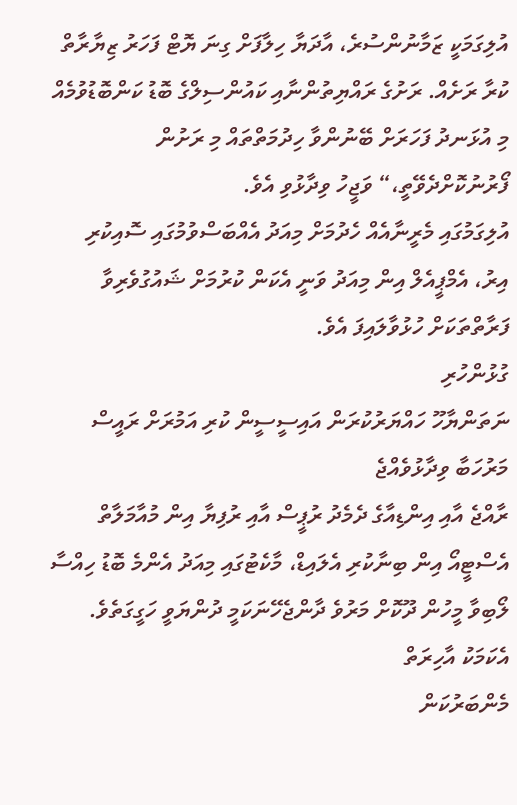އުލިގަމަކީ ޒަމާނުންސުރެ، އާދަޔާ ހިލާފަށް ގިނަ ޔޮޓް ފަހަރު ޒިޔާރާތް ކުރާ ރަށެއް. ރަށުގެ ރައްޔިތުންނާއި ކައުންސިލްގެ ބޮޑު ކަންބޮޑުވުމެއް މި އުޅަނދު ފަހަރަށް ބޭނުންވާ ހިދުމަތްތައް މި ރަށުން ފޯރުނުކޮށްދެވޭތީ،“ ވަޖީހު ވިދާޅުވި އެވެ.
އުލިގަމުގައި މެރީނާއެއް ހެދުމަށް މިއަދު އެއްބަސްވުމުގައި ސޮއިކުރި އިރު، އެމްޕީއެލް އިން މިއަދު ވަނީ އެކަން ކުރުމަށް ޝައުގުވެރިވާ ފަރާތްތަކަށް ހުޅުވާލައިފަ އެވެ.
ގުޅުންހުރި
ނަތަންޔާހޫ ހައްޔަރުކުރަން އައިސީސީން ކުރި އަމުރަށް ރައީސް މަރުހަބާ ވިދާޅުވެއްޖެ
ރާއްޖެ އާއި އިންޑިއާގެ ދެމެދު ރުޕީސް އާއި ރުފިޔާ އިން މުއާމަލާތް
އެސްޓީއޯ އިން ބިނާކުރި އެލައިޑް، މާކެޓުގައި މިއަދު އެންމެ ބޮޑު ހިއްސާ
ލޯބިވާ މީހުން ދޫކޮށް މަރުވެ ދާންޖެހޭނަކަމީ ދުންޔަވީ ހަގީގަތެވެ. އެކަމަކު އާހިރަތް
މެންބަރުކަން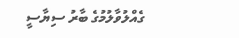ގެއްލުވާލުމުގެ ބާރު ސިޔާސީ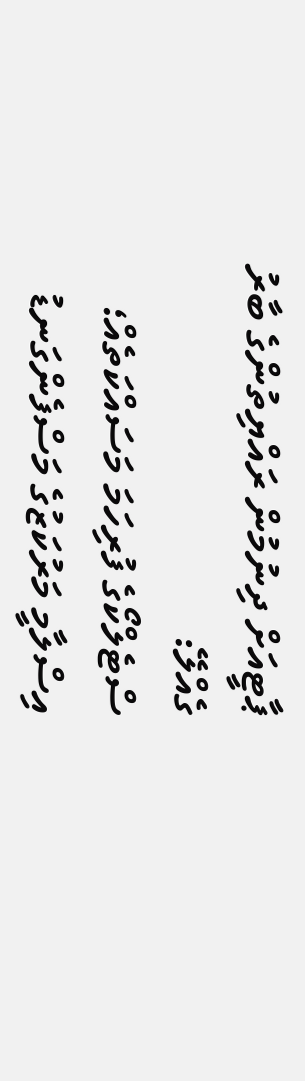ޕާޓީއަށް ދިނުމުން ރައްޔިތުންގެ ބާރު ގެއްލޭ:
ސްޓެލްކޯގެ ފުރިހަމަ މަސައްކަތެއް؛ އިސްލާމީ މަރުކަޒުގެ މަސްފެންގަނޑު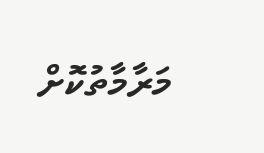މަރާމާތުކޮށް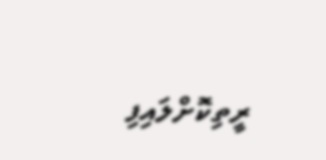ރީތިކޮށްލައިފި